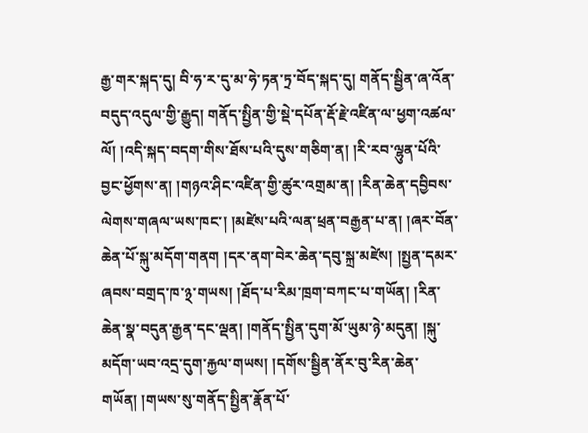རྒྱ་གར་སྐད་དུ། བི་ཧ་ར་དུ་མ་ཧེ་ཏན་ཏྲ་བོད་སྐད་དུ། གནོད་སྦྱིན་ཞ་འོན་བདུད་འདུལ་གྱི་རྒྱུད། གནོད་སྤྱིན་གྱི་སྡེ་དཔོན་རྡོ་རྗེ་འཛིན་ལ་ཕྱག་འཚལ་ལོ། །འདི་སྐད་བདག་གིས་ཐོས་པའི་དུས་གཅིག་ན། །རི་རབ་ལྷུན་པོའི་བྱང་ཕྱོགས་ན། །གཉའ་ཤིང་འཛིན་གྱི་ཚུར་འགྲམ་ན། །རིན་ཆེན་དབྱིབས་ལེགས་གཞལ་ཡས་ཁང་། །མཛེས་པའི་ལན་ཕྲན་བརྒྱན་པ་ན། །ཞར་བོན་ཆེན་པོ་སྐུ་མདོག་གནག །དར་ནག་བེར་ཆེན་དབུ་སྐྲ་མཛེས། །སྤྱན་དམར་ཞབས་བགྲད་ཁ་྅་གཡས། །ཐོད་པ་རིམ་ཁྲག་བཀང་པ་གཡོན། །རིན་ཆེན་སྣ་བདུན་རྒྱན་དང་ལྡན། །གནོད་སྤྱིན་དུག་མོ་ཡུམ་ཉེ་མདུན། །སྐུ་མདོག་ཡབ་འདྲ་དུག་རྐྱལ་གཡས། །དགོས་སྦྱིན་ནོར་བུ་རིན་ཆེན་གཡོན། །གཡས་སུ་གནོད་སྤྱིན་རྣོན་པོ་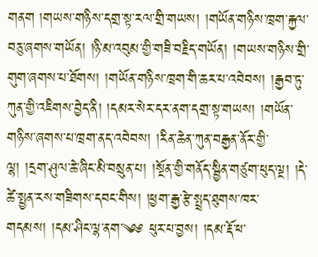གནག །གཡས་གཉིས་དགྲ་སྟ་རལ་གྲི་གཡས། །གཡོན་གཉིས་ཁྲག་རྐྱལ་བཅུ་ཞགས་གཡོན། །ཉི་མ་འབུམ་གྱི་གཟི་བརྗིད་གཡོན། །གཡས་གཉིས་གྲི་གུག་ཞགས་པ་ཐོགས། །གཡོན་གཉིས་ཁྲག་གི་ཆར་པ་འབེབས། །རྒྱབ་ཏུ་ཀུན་གྱི་འཇིགས་བྱེད་ནི། །དམར་སེར་དར་ནག་དགྲ་སྟ་གཡས། །གཡོན་གཉིས་ཞགས་པ་ཁྲག་ནད་འབེབས། །རིན་ཆེན་ཀུན་བརྒྱན་ནོར་གྱི་ལྷ། །དྲག་ཤུལ་ཆེ་ཞིང་མི་བསྲུན་པ། །སྔོན་གྱི་གནོད་སྦྱིན་གཙུག་ཕུད་ལྔ། །དེ་ཚེ་སྤྱན་རས་གཟིགས་དབང་གིས། །ཕྱག་རྒྱ་རྩེ་སྤྲད་ཐུགས་ཁར་གདམས། །དམ་ཤིང་ལྷ་ནག་༄༅ ཕུར་པ་བྱས། །དམ་རྡོ་ཕ་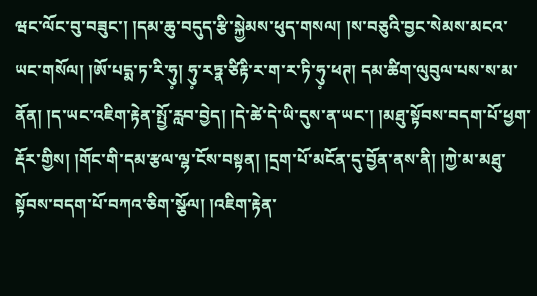ཝང་ལོང་བུ་བཟུང་། །དམ་ཆུ་བདུད་རྩི་སྐྱེམས་ཕུད་གསལ། །ས་བཅུའི་བྱང་སེམས་མངའ་ཡང་གསོལ། །ཨོ་པདྨ་ཏ་རི་ཧུ༷། ཧུ༷་རཏྣ་ཙིརྟི་ར་ག་ར་ཏི་ཧུ༷་ཕཊ། དམ་ཚིག་ལུབུལ་པས་ས་མ་ནོན། །ད་ཡང་འཇིག་རྟེན་སྤྱོ་རླབ་བྱེད། །དེ་ཚེ་དེ་ཡི་དུས་ན་ཡང་། །མཐུ་སྟོབས་བདག་པོ་ཕྱག་རྡོར་གྱིས། །གོང་གི་དམ་རྩལ་ལྷ་ངོས་བསྟན། །དྲག་པོ་མངོན་དུ་བྱོན་ནས་ནི། །ཀྱེ་མ་མཐུ་སྟོབས་བདག་པོ་བཀའ་ཅིག་སྩོལ། །འཇིག་རྟེན་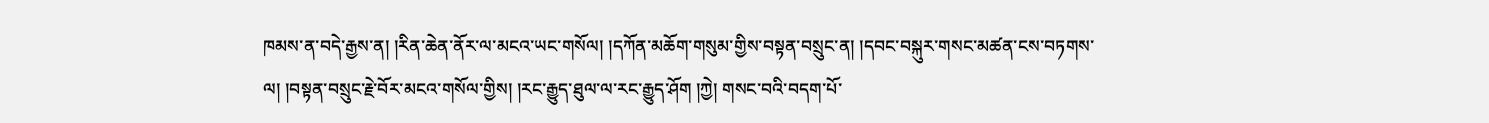ཁམས་ན་བདེ་རྒྱས་ན། །རིན་ཆེན་ནོར་ལ་མངའ་ཡང་གསོལ། །དཀོན་མཆོག་གསུམ་གྱིས་བསྟན་བསྲུང་ན། །དབང་བསྐུར་གསང་མཚན་ངས་བཏགས་ལ། །བསྟན་བསྲུང་རྗེ་བོར་མངའ་གསོལ་གྱིས། །རང་རྒྱུད་ཐུལ་ལ་རང་རྒྱུད་ཤོག །ཀྱེ། གསང་བའི་བདག་པོ་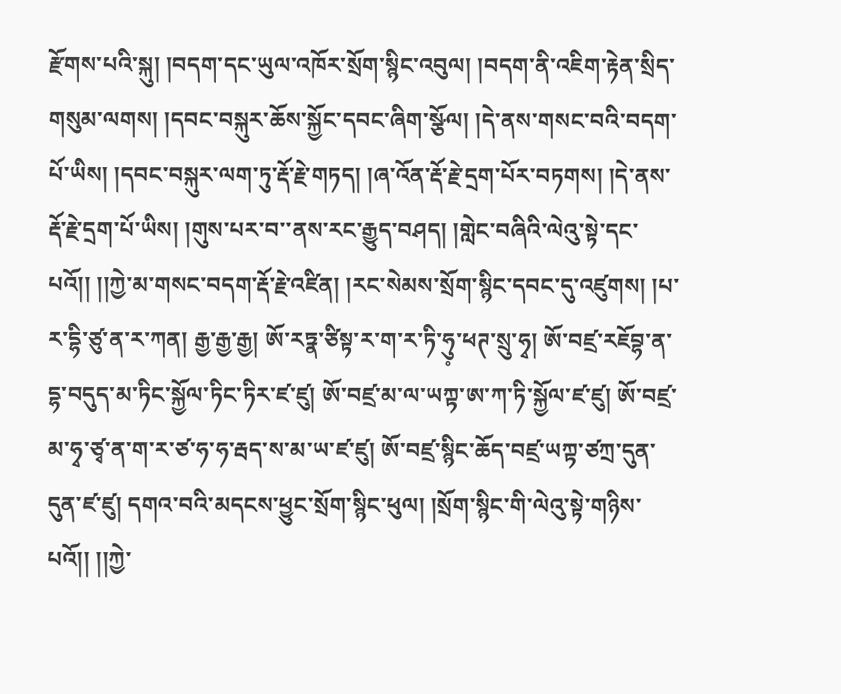རྫོགས་པའི་སྐུ། །བདག་དང་ཡུལ་འཁོར་སྲོག་སྙིང་འབུལ། །བདག་ནི་འཇིག་རྟེན་སྲིད་གསུམ་ལགས། །དབང་བསྐུར་ཆོས་སྐྱོང་དབང་ཞིག་སྩོལ། །དེ་ནས་གསང་བའི་བདག་པོ་ཡིས། །དབང་བསྐུར་ལག་ཏུ་རྡོ་རྗེ་གཏད། །ཞ་འོན་རྡོ་རྗེ་དྲག་པོར་བཏགས། །དེ་ནས་རྡོ་རྗེ་དྲག་པོ་ཡིས། །གུས་པར་བ་་ནས་རང་རྒྱུད་བཤད། །གླེང་བཞིའི་ལེའུ་སྟེ་དང་པའོ།། །།ཀྱེ་མ་གསང་བདག་རྡོ་རྗེ་འཛིན། །རང་སེམས་སྲོག་སྙིང་དབང་དུ་འཛུགས། །པ་ར་དྷི་ཙུ་ན་ར་ཀན། རྒྱ་རྒྱ་རྒྱ། ཨོ་རཏྣ་ཙིསྟ་ར་ག་ར་ཏི་ཧུ༷་ཕཊ་སྲུ་ཧྭ། ཨོ་བཛྲ་རཇོབྷ་ན་དྷ་བདུད་མ་ཏིང་སྐྱོལ་ཏིང་ཏིར་ཛ་ཛུ། ཨོ་བཛྲ་མ་ལ་ཡཀྟ་ཨ་ཀ་ཏི་སྐྱོལ་ཛ་ཛུ། ཨོ་བཛྲ་མ་ཧྭ་ཙྭ་ན་ག་ར་ཙ་ཧ་ཧ་རྦད་ས་མ་ཡ་ཛ་ཛུ། ཨོ་བཛྲ་སྙིང་ཆོད་བཛྲ་ཡཀྟ་ཙཀྲ་དུན་དུན་ཛ་ཛུ། དགའ་བའི་མདངས་ཕྱུང་སྲོག་སྙིང་ཕུལ། །སྲོག་སྙིང་གི་ལེའུ་སྟེ་གཉིས་པའོ།། །།ཀྱེ་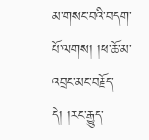མ་གསང་བའི་བདག་པོ་ལགས། །ཕ་ཆོ་མ་འབྲང་མང་བརྗོད་དེ། །རང་རྒྱུད་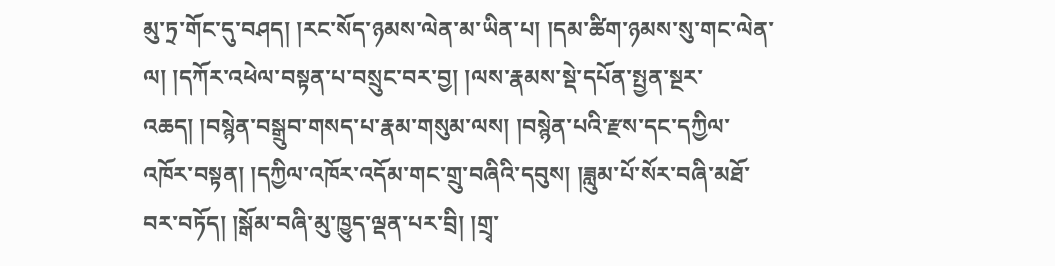མུ་ཏྲ་གོང་དུ་བཤད། །རང་སོད་ཉམས་ལེན་མ་ཡིན་པ། །དམ་ཚིག་ཉམས་སུ་གང་ལེན་ལ། །དཀོར་འཕེལ་བསྟན་པ་བསྲུང་བར་བྱ། །ལས་རྣམས་སྡེ་དཔོན་སྤྱན་སྔར་འཆད། །བསྙེན་བསྒྲུབ་གསད་པ་རྣམ་གསུམ་ལས། །བསྙེན་པའི་རྫས་དང་དཀྱིལ་འཁོར་བསྟན། །དཀྱིལ་འཁོར་འདོམ་གང་གྲུ་བཞིའི་དབུས། །ཟླུམ་པོ་སོར་བཞི་མཐོ་བར་བཏོད། །སྒོམ་བཞི་མུ་ཁྱུད་ལྡན་པར་བྲི། །གྲྭ་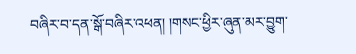བཞིར་བ་དན་སྒོ་བཞིར་འཕན། །གསང་ཕྱིར་ཞུན་མར་བྱུག་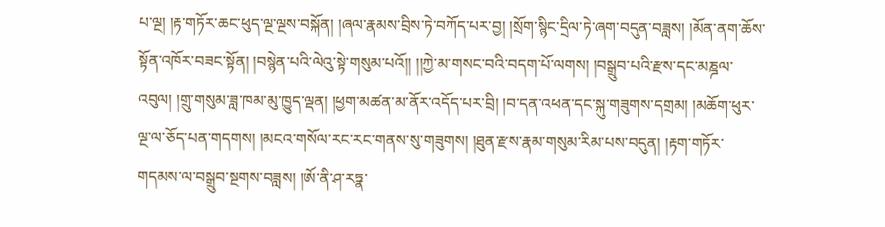པ་ལྔ། །རྟ་གཏོར་ཆང་ཕུད་ལྔ་ལྔས་བསྐོན། །ཞལ་རྣམས་བྲིས་ཏེ་བཀོད་པར་བྱ། །སྲོག་སྙིང་དྲིལ་ཏེ་ཞག་བདུན་བཟླས། །མོན་ནག་ཆོས་སྟོན་འཁོར་བཟང་སྟོན། །བསྙེན་པའི་ལེའུ་སྟེ་གསུམ་པའོ།། །།ཀྱེ་མ་གསང་བའི་བདག་པོ་ལགས། །བསྒྲུབ་པའི་རྫས་དང་མཎྜལ་འབུལ། །གྲུ་གསུམ་ཟླ་ཁམ་མུ་ཁྱུད་ལྡན། །ཕྱག་མཚན་མ་ནོར་འདོད་པར་བྲི། །བ་དན་འཕན་དང་སྐུ་གཟུགས་དགྲམ། །མཆོག་ཕུར་ལྔ་ལ་ཅོད་པན་གདགས། །མངའ་གསོལ་རང་རང་གནས་སུ་གཟུགས། །ཐུན་རྫས་རྣམ་གསུམ་རིམ་པས་བདུན། །རྟག་གཏོར་གདམས་ལ་བསྒྲུབ་སྔགས་བཟླས། །ཨོ་ནི་ཤ་རཏྣ་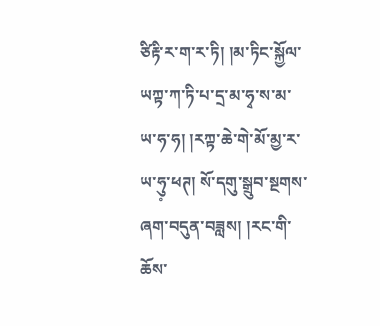ཙིརྟི་ར་ག་ར་ཏི། །མ་ཏིང་སྐྱོལ་ཡཀྟ་ཀ་ཏི་པ་དྲ་མ་ཧྭ་ས་མ་ཡ་ཧ་ཧ། །རཀྟ་ཆེ་གེ་མོ་མྱ་ར་ཡ་ཧུ༷་ཕཊ། སོ་དགུ་སྒྲུབ་སྔགས་ཞག་བདུན་བཟླས། །རང་གི་ཆོས་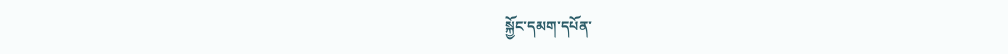སྐྱོང་དམག་དཔོན་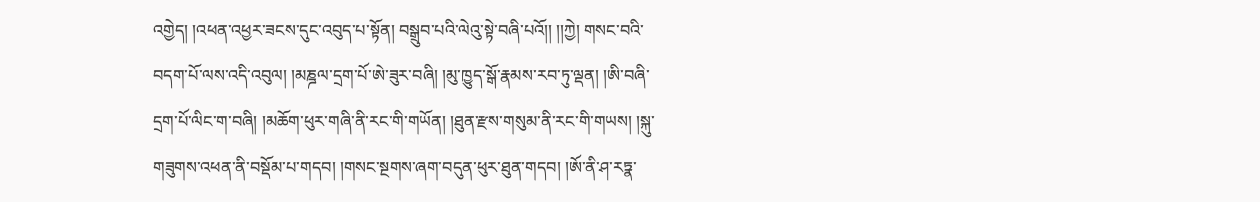འགྱེད། །འཕན་འཕྱར་ཟངས་དུང་འབུད་པ་སྟོན། བསྒྲུབ་པའི་ལེའུ་སྟེ་བཞི་པའོ།། །།ཀྱེ། གསང་བའི་བདག་པོ་ལས་འདི་འབུལ། །མཎྜལ་དྲག་པོ་ཨེ་ཟུར་བཞི། །མུ་ཁྱུད་སྒོ་རྣམས་རབ་ཏུ་ལྡན། །ཨི་བཞི་དྲག་པོ་ལིང་ག་བཞི། །མཆོག་ཕུར་གཞི་ནི་རང་གི་གཡོན། །ཐུན་རྫས་གསུམ་ནི་རང་གི་གཡས། །སྐུ་གཟུགས་འཕན་ནི་བསྡོམ་པ་གདབ། །གསང་སྔགས་ཞག་བདུན་ཕུར་ཐུན་གདབ། །ཨོ་ནི་ཤ་རཏྣ་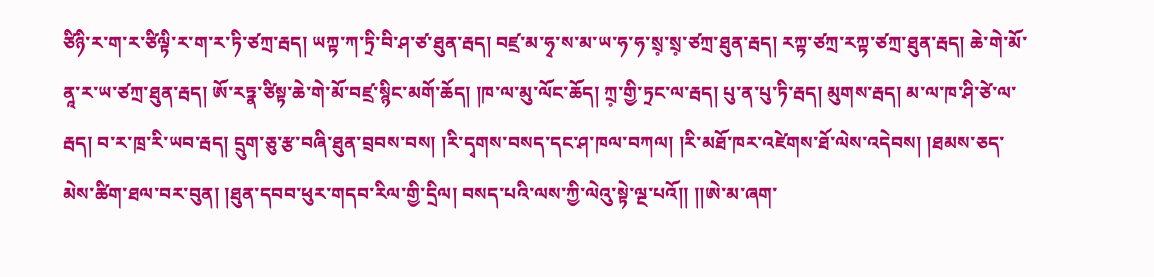ཙིཉི་ར་ག་ར་ཙིལྟི་ར་ག་ར་ཏི་ཙཀྲ་རྦད། ཡཀྟ་ཀ་ཏྲི་བི་ཤ་ཙ་ཐུན་རྦད། བཛྲ་མ་ཧྭ་ས་མ་ཡ་ཧ་ཧ་སྲ༷་སྲ༷་ཙཀྲ་ཐུན་རྦད། རཀྟ་ཙཀྲ་རཀྟ་ཙཀྲ་ཐུན་རྦད། ཆེ་གེ་མོ་ནཱ་ར་ཡ་ཙཀྲ་ཐུན་རྦད། ཨོ་རཏྣ་ཙིསྟ་ཆེ་གེ་མོ་བཛྲ་སྙིང་མགོ་ཆོད། །ཁ་ལ་མུ་ལོང་ཆོད། ཀྲ༷་གྱི་ཏྲང་ལ་རྦད། པུ་ན་པུ་ཏི་རྦད། མུགས་རྦད། མ་ལ་ཁ་ཤི་ཙེ་ལ་རྦད། བ་ར་ཁྲ་རི་ཡབ་རྦད། དྲུག་ཅུ་རྩ་བཞི་ཐུན་བྲབས་བས། །རི་དྭགས་བསད་དང་ཤ་ཁལ་བཀལ། །རི་མཐོ་ཁར་འཛེགས་ཐོ་ལེས་འདེབས། །ཐམས་ཅད་མེས་ཚིག་ཐལ་བར་བུན། །ཐུན་དབབ་ཕུར་གདབ་རིལ་གྱི་དྲིལ། བསད་པའི་ལས་ཀྱི་ལེའུ་སྟེ་ལྔ་པའོ།། །།ཨེ་མ་ཞག་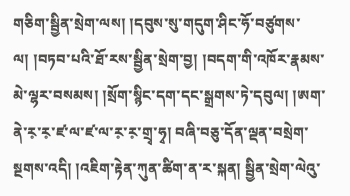གཅིག་སྦྱིན་སྲེག་ལས། །དབུས་སུ་གདུག་ཤིང་ཧོ་བཙུགས་ལ། །བཏབ་པའི་ཐོ་རས་སྦྱིན་སྲེག་བྱ། །བདག་གི་འཁོར་རྣམས་མེ་ལྷར་བསམས། །སྲོག་སྙིང་དག་དང་སྒྲགས་ཏེ་དབུལ། །ཨག་ནེ་ར༷་ར༷་ཛ་ལ་ཛ་ལ་ར༷་ར༷་གྲྭ་ཧྭ། བཞི་བཅུ་དོན་ལྡན་བསྲེག་སྔགས་འདི། །འཇིག་རྟེན་ཀུན་ཚིག་ན་ར་སྐན། སྦྱིན་སྲེག་ལེའུ་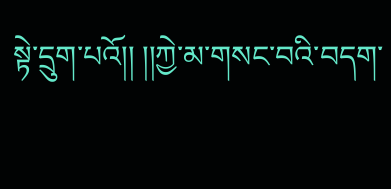སྟེ་དྲུག་པའོ།། །།ཀྱེ་མ་གསང་བའི་བདག་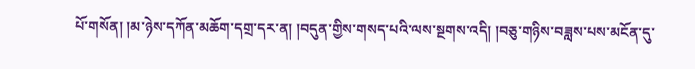པོ་གསོན། །མ་ཉེས་དཀོན་མཆོག་དགྲ་དར་ན། །བདུན་གྱིས་གསད་པའི་ལས་སྔགས་འདི། །བཅུ་གཉིས་བཟླས་པས་མངོན་དུ་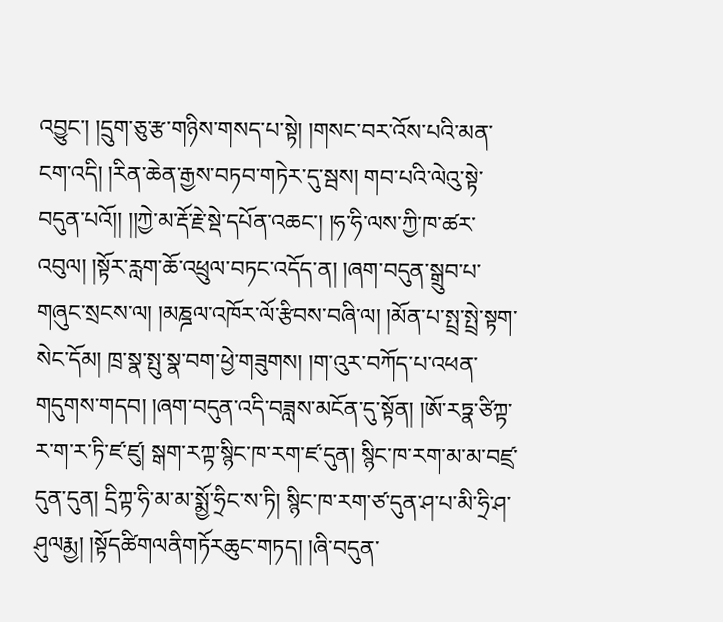འབྱུང་། །དྲུག་ཅུ་རྩ་གཉིས་གསད་པ་སྟེ། །གསང་བར་འོས་པའི་མན་ངག་འདི། །རིན་ཆེན་རྒྱས་བཏབ་གཏེར་དུ་སྦས། གབ་པའི་ལེའུ་སྟེ་བདུན་པའོ།། །།ཀྱེ་མ་རྡོ་རྗེ་སྡེ་དཔོན་འཆང་། །ཧ་ཧི་ལས་ཀྱི་ཁ་ཚར་འབུལ། །སྟོར་རླག་ཆོ་འཕྲུལ་བཏང་འདོད་ན། །ཞག་བདུན་སྒྲུབ་པ་གཞུང་སྲངས་ལ། །མཎྜལ་འཁོར་ལོ་རྩིབས་བཞི་ལ། །མོན་པ་སྤྲ་སྤྲེ་སྟག་སེང་དོམ། ཁྲ་སྣ་སྤུ་སྣ་བག་ཕྱེ་གཟུགས། །ག་འུར་བཀོད་པ་འཕན་གདུགས་གདབ། །ཞག་བདུན་འདི་བཟླས་མངོན་དུ་སྟོན། །ཨོ་རཏྣ་ཙིཀྟ་ར་ག་ར་ཏི་ཛ་ཛུ། སྒག་རཀྟ་སྙིང་ཁ་རག་ཛ་དུན། སྙིང་ཁ་རག་མ་མ་བཛྲ་དུན་དུན། དྲིཀྟ་ཧི་མ་མ་སྨྱོ་ཧྲིང་ས་ཏི། སྙིང་ཁ་རག་ཙ་དུན་ཤ་པ་མི་ཧྲི་ཤ་ཤུལརྨྱ། །སྟོདཚིགལནིགཏོརཆུང་གཏད། །ཞི་བདུན་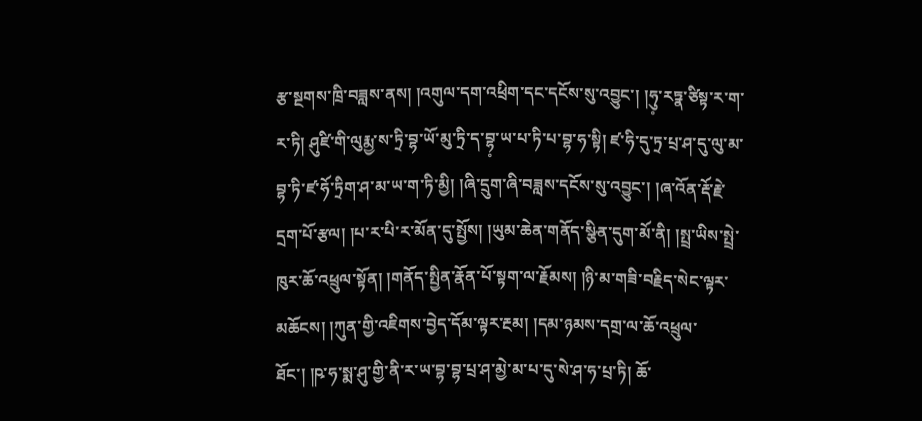རྩ་སྔགས་ཁྲི་བཟླས་ནས། །འགུལ་དག་འཕྲིག་དང་དངོས་སུ་འབྱུང་། །ཧུ༷་རཏྣ་ཙིསྟ་ར་ག་ར་ཏི། ཤུཛི་གི་ལུརྨྱ་ས་ཏྲི་བྷ་ཡོ་མུ་ཏྲི་ད་བྷ༷་ཡ་པ་ཏི་པ་བྷ་ཧ་སྟི། ཛ་ཧི་དུ་ཏྲ་པྲ་ཤ་དུ་ལུ་མ་བྷ་ཏི་ཛ་ཧོ་ཏྲིག་ཤ་མ་ཡ་ག་ཏི་མྱི། །ཞི་དྲུག་ཞི་བཟླས་དངོས་སུ་འབྱུང་། །ཞ་འོན་རྡོ་རྗེ་དྲག་པོ་རྩལ། །པ་ར་པི་ར་མོན་དུ་སྤྱོས། །ཡུམ་ཆེན་གནོད་སྩིན་དུག་མོ་ནི། །སྤྲ་ཡིས་སྤྲེ་ཁུར་ཆོ་འཕྲུལ་སྟོན། །གནོད་སྤྱིན་རྣོན་པོ་སྟག་ལ་རྗོམས། །ཉི་མ་གཟི་བརྗིད་སེང་ལྟར་མཆོངས། །ཀུན་གྱི་འཇིགས་བྱེད་དོམ་ལྟར་རྔམ། །དམ་ཉམས་དགྲ་ལ་ཆོ་འཕྲུལ་ཐོང་། །ཥ་ཧ་སྨ་ཤུ་གྱི་ནི་ར་ཡ་བྷ་བྷ་པྲ་ཤ་མྱེ་མ་པ་དུ་སེ་ཤ་ཧ་པྲ་ཏི། ཆོ་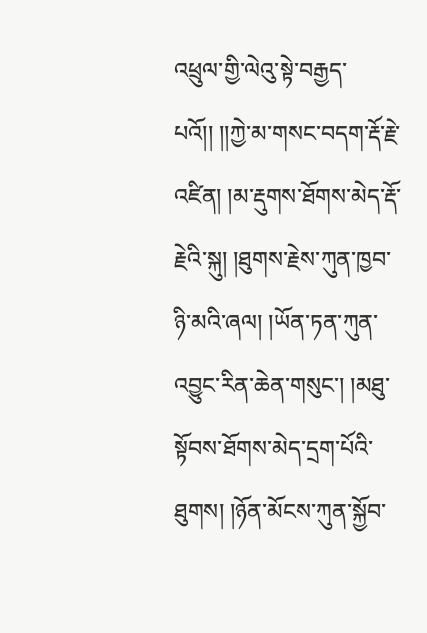འཕྲུལ་གྱི་ལེའུ་སྟེ་བརྒྱད་པའོ།། །།ཀྱེ་མ་གསང་བདག་རྡོ་རྗེ་འཛིན། །མ་རྡུགས་ཐོགས་མེད་རྡོ་རྗེའི་སྐུ། །ཐུགས་རྗེས་ཀུན་ཁྱབ་ཉི་མའི་ཞལ། །ཡོན་ཏན་ཀུན་འབྱུང་རིན་ཆེན་གསུང་། །མཐུ་སྟོབས་ཐོགས་མེད་དྲག་པོའི་ཐུགས། །ཉོན་མོངས་ཀུན་སྐྱོབ་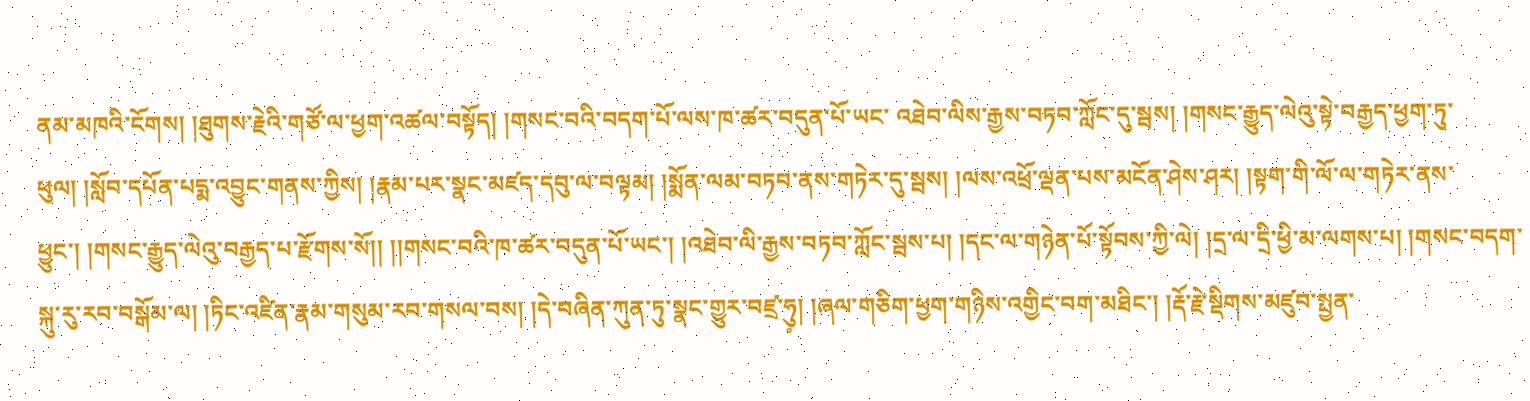ནམ་མཁའི་ངོགས། །ཐུགས་རྗེའི་གཙོ་ལ་ཕྱག་འཚལ་བསྟོད། །གསང་བའི་བདག་པོ་ལས་ཁ་ཚར་བདུན་པོ་ཡང་ འཐེབ་ལིས་རྒྱས་བཏབ་ཀློང་དུ་སྦས། །གསང་རྒྱུད་ལེའུ་སྟེ་བརྒྱད་ཕྱག་ཏུ་ཕུལ། །སློབ་དཔོན་པདྨ་འབྱུང་གནས་ཀྱིས། །རྣམ་པར་སྣང་མཛད་དབུ་ལ་བལྟམ། །སྨོན་ལམ་བཏབ་ནས་གཏེར་དུ་སྦས། །ལས་འཕྲོ་ལྡན་པས་མངོན་ཤེས་ཤར། །སྟག་གི་ལོ་ལ་གཏེར་ནས་ཕྱུང་། །གསང་རྒྱུད་ལེའུ་བརྒྱད་པ་རྫོགས་སོ།། །།གསང་བའི་ཁ་ཚར་བདུན་པོ་ཡང་། །འཐེབ་ལི་རྒྱས་བཏབ་ཀློང་སྦས་པ། །དང་ལ་གཉེན་པོ་སྟོབས་ཀྱི་ལེ། །དྲ་ལ་དྲི་ཕྱི་མ་ལགས་པ། །གསང་བདག་སྐུ་རུ་རབ་བསྒོམ་ལ། །ཏིང་འཛིན་རྣམ་གསུམ་རབ་གསལ་བས། །དེ་བཞིན་ཀུན་ཏུ་སྣང་གྱུར་བཛྲ་ཧུ༷། །ཞལ་གཅིག་ཕྱག་གཉིས་འགྱིང་བག་མཐིང་། །རྡོ་རྗེ་སྡིགས་མཛུབ་སྤྱན་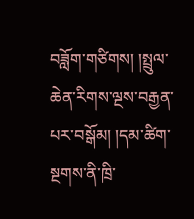བཟློག་གཙིགས། །སྤྲུལ་ཆེན་རིགས་ལྔས་བརྒྱན་པར་བསྒོམ། །དམ་ཚིག་སྔགས་ནི་ཁྲི་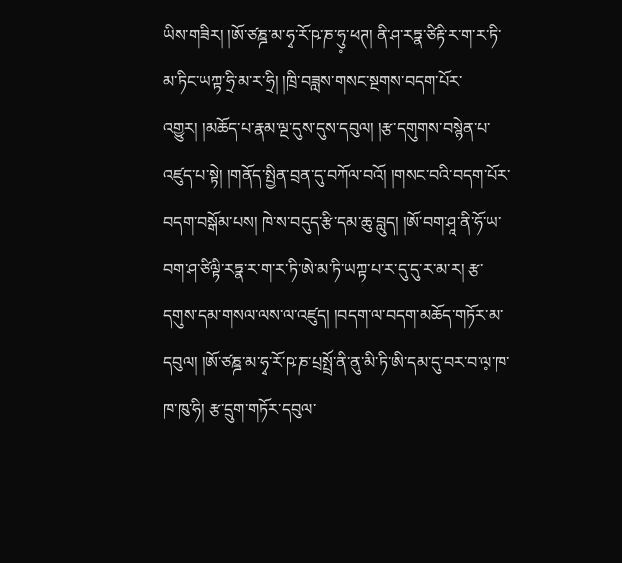ཡིས་གཟིར། །ཨོ་ཙཎྜ་མ་ཧྭ་རོ་ཥ་ཎ་ཧུ༷་ཕཊ། ནི་ཤ་རཏྣ་ཙིརྟི་ར་ག་ར་ཏི་མ་ཏིང་ཡཀྟ་ཧྲི་མ་ར་ཧྲི། །ཁྲི་བཟླས་གསང་སྔགས་བདག་པོར་འགྱུར། །མཆོད་པ་རྣམ་ལྔ་དུས་དུས་དབུལ། །རྩ་དགུགས་བསྙེན་པ་འཛུད་པ་སྟེ། །གནོད་སྤྱིན་བྲན་དུ་བཀོལ་བའོ། །གསང་བའི་བདག་པོར་བདག་བསྒོམ་པས། ཁེ་ས་བདུད་རྩི་དམ་ཆུ་བླུད། །ཨོ་བག་ཤཱ་ནི་ཧོ་ཡ་བག་ཤ་ཙིལྟི་རཏྣ་ར་ག་ར་ཏི་ཨེ་མ་ཏི་ཡཀྟ་པ་ར་དུ་དུ་ར་མ་ར། རྩ་དགུས་དམ་གསལ་ལས་ལ་འཛུད། །བདག་ལ་བདག་མཆོད་གཏོར་མ་དབུལ། །ཨོ་ཙཎྜ་མ་ཧྭ་རོ་ཥ་ཎ་པྲསྤྲོ་ནི་ནུ་མི་ཏི་ཨི་དམ་དུ་བར་བ་ལ༷་ཁ་ཁ་ཁུ་ཧི། རྩ་དྲུག་གཏོར་དབུལ་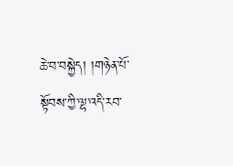ཆེ་བ་བསྐྱེད། །གཉེན་པོ་སྟོབས་ཀྱི་ལྷ་འདི་རབ་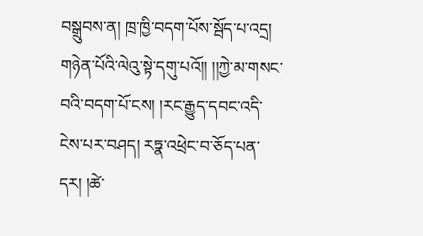བསྒྲུབས་ན། ཁྲ་ཁྱི་བདག་པོས་སྦོད་པ་འདྲ། གཉེན་པོའི་ལེའུ་སྟེ་དགུ་པའོ།། །།ཀྱེ་མ་གསང་བའི་བདག་པོ་ངས། །རང་རྒྱུད་དབང་འདི་ངེས་པར་བཤད། རཏྣ་འཕྲེང་བ་ཅོད་པན་དར། །ཚེ་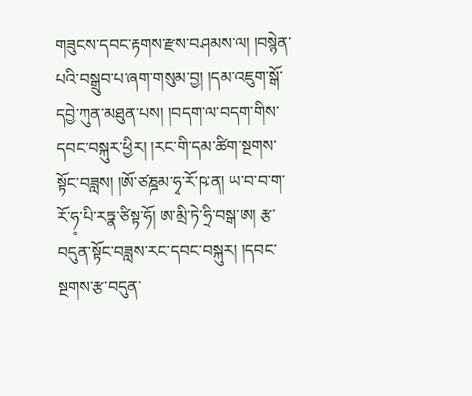གཟུངས་དབང་རྟགས་རྫས་བཤམས་ལ། །བསྙེན་པའི་བསྒྲུབ་པ་ཞག་གསུམ་བྱ། །དམ་འཇུག་སྒོ་དབྱེ་ཀུན་མཐུན་པས། །བདག་ལ་བདག་གིས་དབང་བསྐུར་ཕྱིར། །རང་གི་དམ་ཚིག་སྔགས་སྟོང་བཟླས། །ཨོ་ཙཎྜམ་ཧྭ་རོ་ཥ་ན། ཡ་བ་བ་ག་རོ་ཧ༷་པི་རཏྣ་ཙིསྟ་ཧོ། ཨ་མྲི་ཏེ་ཧྲི་བསྒ་ཨ། རྩ་བདུན་སྟོང་བཟླས་རང་དབང་བསྐུར། །དབང་སྔགས་རྩ་བདུན་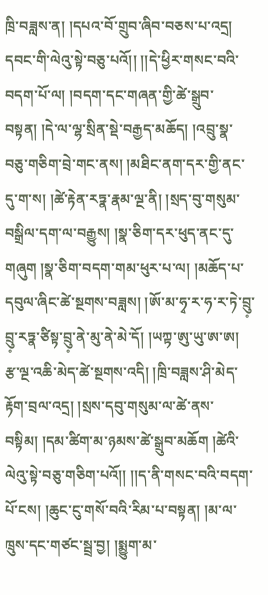ཁྲི་བཟླས་ན། །དཔའ་བོ་གྲུབ་ཞིབ་བཅས་པ་འདྲ། དབང་གི་ལེའུ་སྟེ་བཅུ་པའོ།། །།དེ་ཕྱིར་གསང་བའི་བདག་པོ་ལ། །བདག་དང་གཞན་གྱི་ཚེ་སྒྲུབ་བསྟན། །དེ་ལ་ལྷ་སྲིན་སྡེ་བརྒྱད་མཆོད། །འབྲུ་སྣ་བཅུ་གཅིག་བྲེ་གང་ནས། །མཐིང་ནག་དར་གྱི་ནང་དུ་ག་ས། །ཚེ་རྟེན་རཏྣ་རྣམ་ལྔ་ནི། །སྲད་བུ་གསུམ་བསྒྲིལ་དག་ལ་བརྒྱུས། །སྣ་ཅིག་དར་ཕུད་ནང་དུ་གཞུག །སྣ་ཅིག་བདག་གམ་ཕུར་པ་ལ། །མཆོད་པ་དབུལ་ཞིང་ཚེ་སྔགས་བཟླས། །ཨོ་མ་ཧྭ་ར་ཧ་ར་ཏེ་བྲུ༷་བྲུ༷་རཏྣ་ཙིསྟ་བྲུ༷་ནེ་མུ་ནེ་མེ་དོ། །ཡཀྟ་ཨུ་ཡུ་ཨ་ཨ། རྩ་ལྔ་འཆི་མེད་ཚེ་སྔགས་འདི། །ཁྲི་བཟླས་ཤི་མེད་རྟོག་བྲལ་འདྲ། །སྲས་དབུ་གསུམ་ལ་ཚེ་ནས་བསྟིམ། །དམ་ཚིག་མ་ཉམས་ཚེ་སྒྲུབ་མཆོག །ཚེའི་ལེའུ་སྟེ་བཅུ་གཅིག་པའོ།། །།ད་ནི་གསང་བའི་བདག་པོ་ངས། །ཆུང་ངུ་གསོ་བའི་རིམ་པ་བསྟན། །མ་ལ་ཁྲུས་དང་གཙང་སྦྲ་བྱ། །སྨྱུག་མ་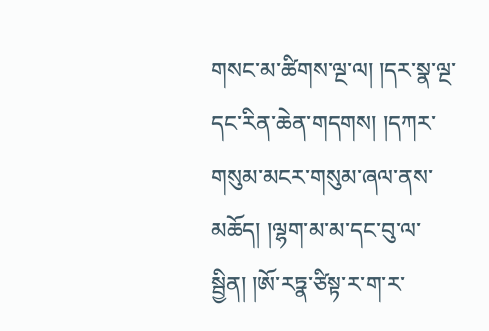གསང་མ་ཚིགས་ལྔ་ལ། །དར་སྣ་ལྔ་དང་རིན་ཆེན་གདགས། །དཀར་གསུམ་མངར་གསུམ་ཞལ་ནས་མཆོད། །ལྷག་མ་མ་དང་བུ་ལ་སྦྱིན། །ཨོ་རཏྣ་ཙིསྟ་ར་ག་ར་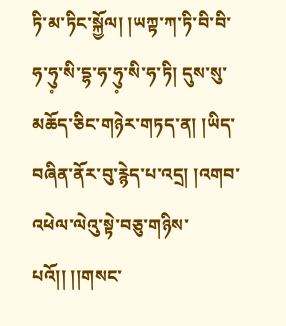ཏི་མ་ཏིང་སྐྱོལ། །ཡཀྟ་ཀ་ཏི་བི་བི་ཧ་ཧུ༷་སི་དྷ་ཧ་ཧུ༷་སི་ཧ་ཏི། དུས་སུ་མཆོད་ཅིང་གཉེར་གཏད་ན། །ཡིད་བཞིན་ནོར་བུ་རྙེད་པ་འདྲ། །འགབ་འཕེལ་ལེའུ་སྟེ་བཅུ་གཉིས་པའོ།། །།གསང་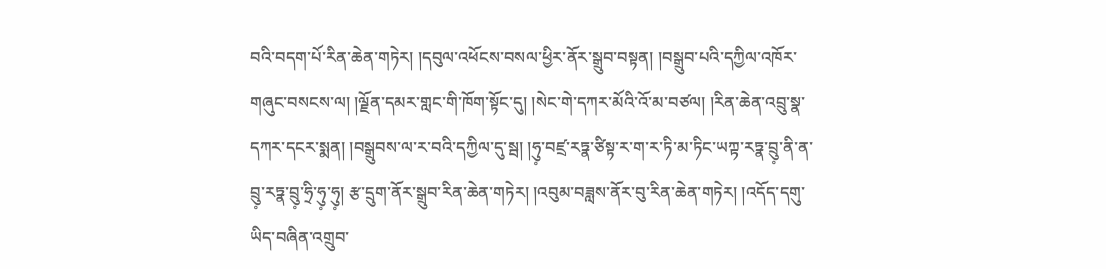བའི་བདག་པོ་རིན་ཆེན་གཏེར། །དབུལ་འཕོངས་བསལ་ཕྱིར་ནོར་སྒྲུབ་བསྟན། །བསྒྲུབ་པའི་དཀྱིལ་འཁོར་གཞུང་བསངས་ལ། །ལྗོན་དམར་གླང་གི་ཁོག་སྟོང་དུ། །སེང་གེ་དཀར་མོའི་འོ་མ་བཙལ། །རིན་ཆེན་འབྲུ་སྣ་དཀར་དངར་སྨན། །བསྒྲུབས་ལ་ར་བའི་དཀྱིལ་དུ་སྦ། །ཧུ༷་བཛྲ་རཏྣ་ཙིསྟ་ར་ག་ར་ཏི་མ་ཏིང་ཡཀྟ་རཏྣ་བྲུ༷་ནི་ན་བྲུ༷་རཏྣ་བྲུ༷་ཧྲི་ཧུ༷་ཧུ༷། རྩ་དྲུག་ནོར་སྒྲུབ་རིན་ཆེན་གཏེར། །འབུམ་བཟླས་ནོར་བུ་རིན་ཆེན་གཏེར། །འདོད་དགུ་ཡིད་བཞིན་འགྲུབ་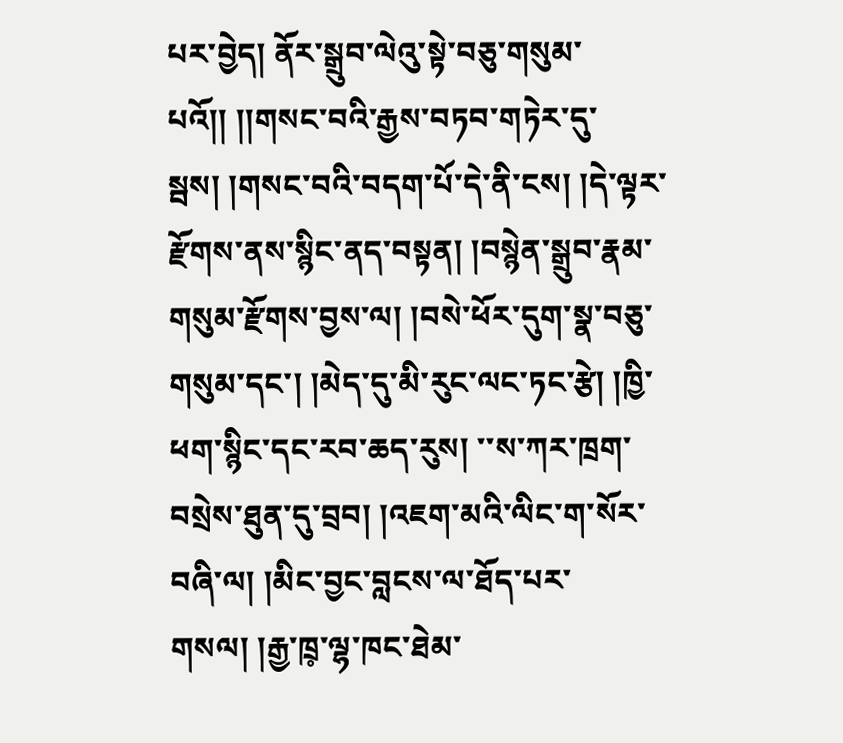པར་བྱེད། ནོར་སྒྲུབ་ལེའུ་སྟེ་བཅུ་གསུམ་པའོ།། །།གསང་བའི་རྒྱས་བཏབ་གཏེར་དུ་སྦས། །གསང་བའི་བདག་པོ་དེ་ནི་ངས། །དེ་ལྟར་རྫོགས་ནས་སྙིང་ནད་བསྟན། །བསྙེན་སྒྲུབ་རྣམ་གསུམ་རྫོགས་བྱས་ལ། །བསེ་ཕོར་དུག་སྣ་བཅུ་གསུམ་དང་། །མེད་དུ་མི་རུང་ལང་ཏང་རྩེ། །ཁྱི་ཕག་སྙིང་དང་རབ་ཆད་རུས། ་་ས་ཀར་ཁྲག་བསྲེས་ཐུན་དུ་བྲབ། །འཇག་མའི་ལིང་ག་སོར་བཞི་ལ། །མིང་བྱང་བླངས་ལ་ཐོད་པར་གསལ། །རྒྱ་ཁྲ༷་ལྷ་ཁང་ཐེམ་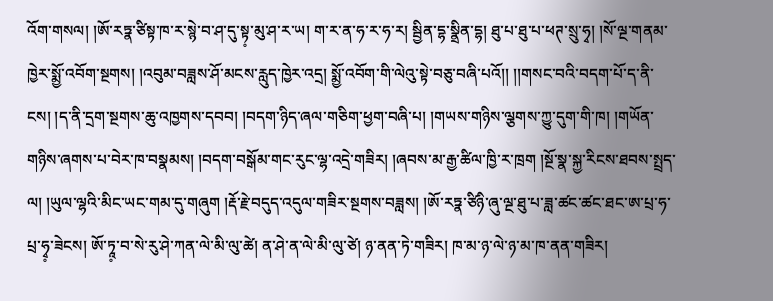འོག་གསལ། །ཨོ་རཏྣ་ཙིསྟ་ཁ་ར་སྙེ་བ་ཤ་དུ་སྟ༷་མུ་ཤ་ར་ཡ། ག་ར་ན་ཧ་ར་ཧ་ར། སྦྱིན་དྷ་སྣྲིན་དྷ། ཐུ་པ་ཐུ་པ་ཕཊ་སྲུ་ཧྭ། །སོ་ལྔ་གནམ་ཁྱེར་སྨྱོ་འབོག་སྔགས། །འབུམ་བཟླས་ཤོ་མངས་རླུད་ཁྱེར་འདྲ། སྨྱོ་འབོག་གི་ལེའུ་སྟེ་བཅུ་བཞི་པའོ།། །།གསང་བའི་བདག་པོ་ད་ནི་ངས། །ད་ནི་དྲག་སྔགས་ཆུ་འཁྱགས་དབབ། །བདག་ཉིད་ཞལ་གཅིག་ཕྱག་བཞི་པ། །གཡས་གཉིས་ལྕགས་ཀྱུ་དུག་གི་ཁ། །གཡོན་གཉིས་ཞགས་པ་བེར་ཁ་བསྣམས། །བདག་བསྒོམ་གང་རུང་ལྷ་འདྲེ་གཟིར། །ཞབས་མ་རྒྱ་ཚིལ་ཁྱི་ར་ཁྲག །སྔོ་སྣ་སྐྱ་རིངས་ཐབས་སྤྲད་ལ། །ཡུལ་ལྷའི་མིང་ཡང་གམ་དུ་གཞུག །རྡོ་རྗེ་བདུད་འདུལ་གཟིར་སྔགས་བཟླས། །ཨོ་རཏྣ་ཙིཉི་ཞུ་ལྔ་ཐུ་པ་ཟླ་ཚང་ཚང་ཐང་ཨ་པྲ་ཧ་པྲ་ཧྭ༷་ཟེངས། ཨོ་ཏཱ༷་བ་སེ་རུ་ཤེ་ཀན་ལེ་མི་ལུ་ཚེ། ན་ཤེ་ན་ལེ་མི་ལུ་ཙེ། ཉ་ནན་ཏེ་གཟིར། ཁ་མ་ཉ་ལེ་ཉ་མ་ཁ་ནན་གཟིར།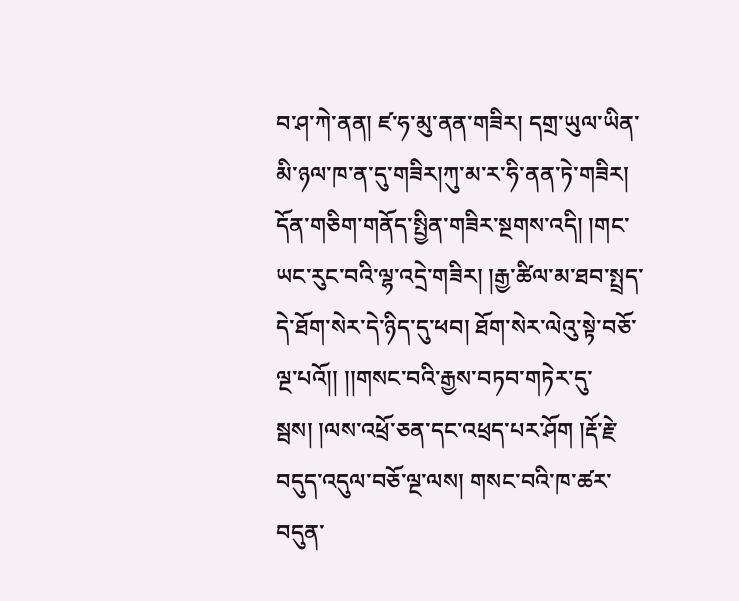བ་ཤ་ཀེ་ནན། ཛ་ཧ་མུ་ནན་གཟིར། དགྲ་ཡུལ་ཡིན་མི་ཉལ་ཁ་ན་དུ་གཟིར།ཀུ་མ་ར་ཧི་ནན་ཏེ་གཟིར། དོན་གཅིག་གནོད་སྤྱིན་གཟིར་སྔགས་འདི། །གང་ཡང་རུང་བའི་ལྷ་འདྲེ་གཟིར། །རྒྱ་ཚིལ་མ་ཐབ་སྤྲད་དེ་ཐོག་སེར་དེ་ཉིད་དུ་ཕབ། ཐོག་སེར་ལེའུ་སྟེ་བཅོ་ལྔ་པའོ།། །།གསང་བའི་རྒྱས་བཏབ་གཏེར་དུ་སྦས། །ལས་འཕྲོ་ཅན་དང་འཕྲད་པར་ཤོག །རྡོ་རྗེ་བདུད་འདུལ་བཅོ་ལྔ་ལས། གསང་བའི་ཁ་ཚར་བདུན་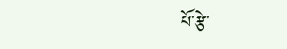པོ་རྩེ་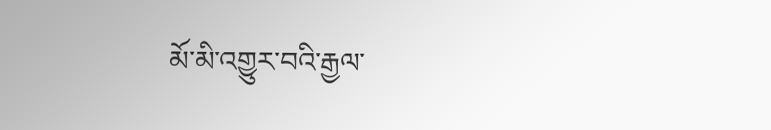མོ་མི་འགྱུར་བའི་རྒྱལ་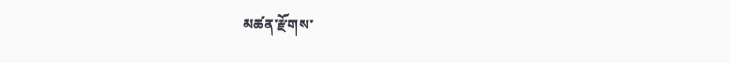མཚན་རྫོགས་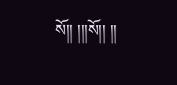སོ།། །།།སོ།། །།